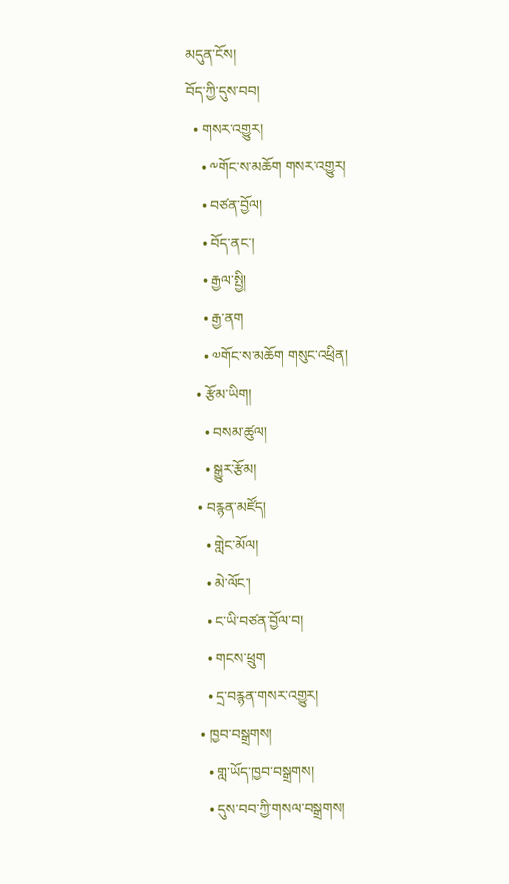མདུན་ངོས།
བོད་ཀྱི་དུས་བབ།
  • གསར་འགྱུར།
    • ༸གོང་ས་མཆོག གསར་འགྱུར།
    • བཙན་བྱོལ།
    • བོད་ནང་།
    • རྒྱལ་སྤྱི།
    • རྒྱ་ནག
    • ༧གོང་ས་མཆོག གསུང་འཕྲིན།
  • རྩོམ་ཡིག།
    • བསམ་ཚུལ།
    • སྒྱུར་རྩོམ།
  • བརྙན་མཛོད།
    • གླེང་མོལ།
    • མེ་ལོང་།
    • ང་ཡི་བཙན་བྱོལ་བ།
    • གངས་ཕྲུག
    • དྲ་བརྙན་གསར་འགྱུར།
  • ཁྱབ་བསྒྲགས།
    • གླ་ཡོད་ཁྱབ་བསྒྲགས།
    • དུས་བབ་ཀྱི་གསལ་བསྒྲགས།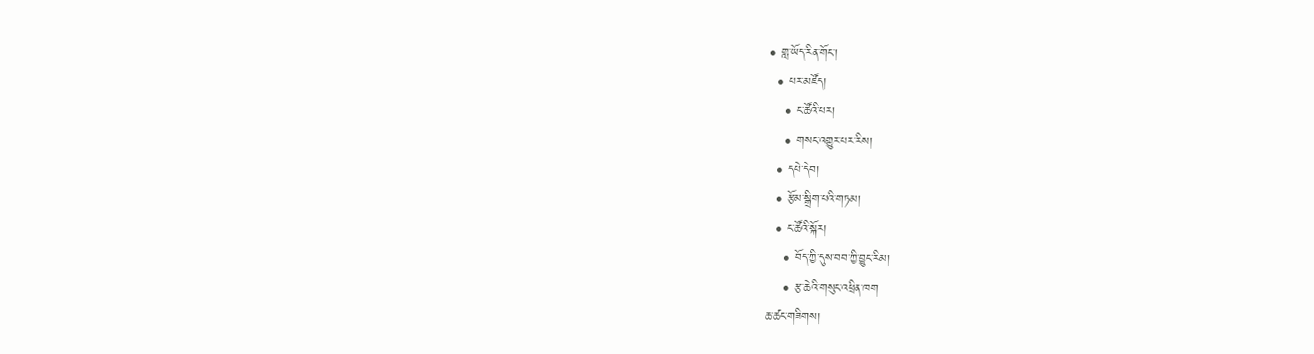• གླ་ཡོད་རིན་གོང་།
  • པར་མཛོད།
    • ང་ཚོའི་པར།
    • གསང་འགྱུར་པར་རིས།
  • དཔེ་དེབ།
  • རྩོམ་སྒྲིག་པའི་གཏམ།
  • ང་ཚོའི་སྐོར།
    • བོད་ཀྱི་དུས་བབ་ཀྱི་བྱུང་རིམ།
    • རྩ་ཆེའི་གསུང་འཕྲིན་ཁག
ཆ་ཚང་གཟིགས།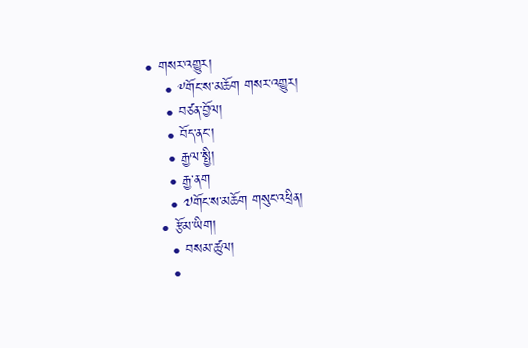• གསར་འགྱུར།
    • ༸གོང་ས་མཆོག གསར་འགྱུར།
    • བཙན་བྱོལ།
    • བོད་ནང་།
    • རྒྱལ་སྤྱི།
    • རྒྱ་ནག
    • ༧གོང་ས་མཆོག གསུང་འཕྲིན།
  • རྩོམ་ཡིག།
    • བསམ་ཚུལ།
    •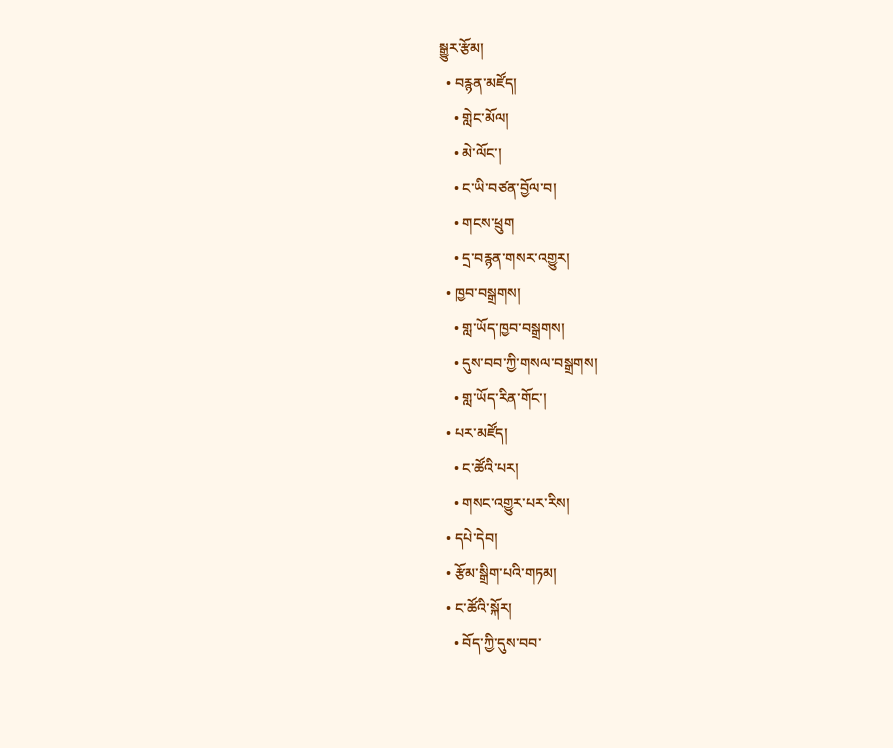སྒྱུར་རྩོམ།
  • བརྙན་མཛོད།
    • གླེང་མོལ།
    • མེ་ལོང་།
    • ང་ཡི་བཙན་བྱོལ་བ།
    • གངས་ཕྲུག
    • དྲ་བརྙན་གསར་འགྱུར།
  • ཁྱབ་བསྒྲགས།
    • གླ་ཡོད་ཁྱབ་བསྒྲགས།
    • དུས་བབ་ཀྱི་གསལ་བསྒྲགས།
    • གླ་ཡོད་རིན་གོང་།
  • པར་མཛོད།
    • ང་ཚོའི་པར།
    • གསང་འགྱུར་པར་རིས།
  • དཔེ་དེབ།
  • རྩོམ་སྒྲིག་པའི་གཏམ།
  • ང་ཚོའི་སྐོར།
    • བོད་ཀྱི་དུས་བབ་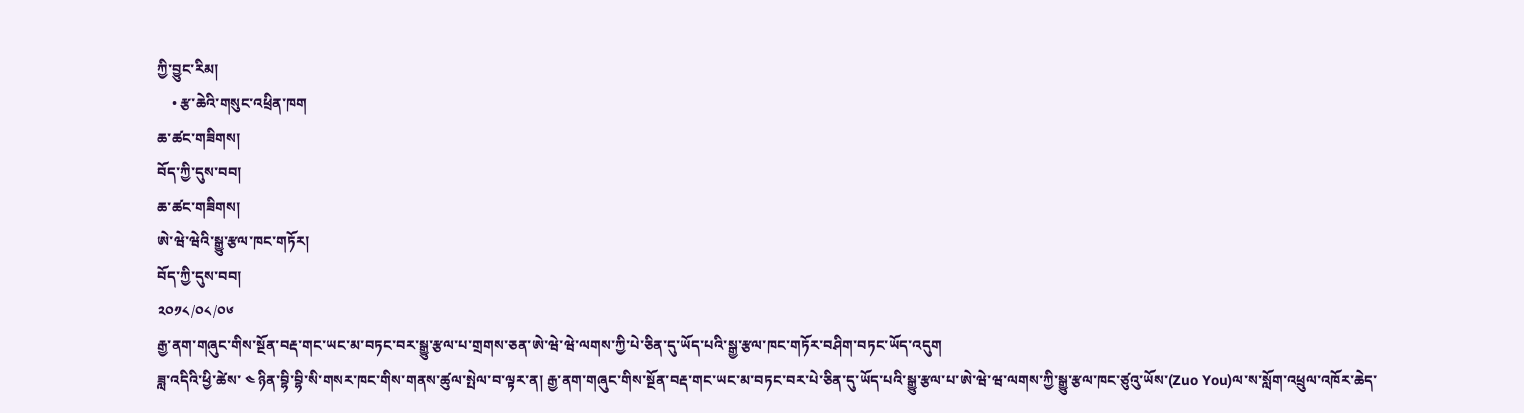ཀྱི་བྱུང་རིམ།
    • རྩ་ཆེའི་གསུང་འཕྲིན་ཁག
ཆ་ཚང་གཟིགས།
བོད་ཀྱི་དུས་བབ།
ཆ་ཚང་གཟིགས།
ཨེ་ཝེ་ཝེའི་སྒྱུ་རྩལ་ཁང་གཏོར།
བོད་ཀྱི་དུས་བབ།
༢༠༡༨/༠༨/༠༦
རྒྱ་ནག་གཞུང་གིས་སྔོན་བརྡ་གང་ཡང་མ་བཏང་བར་སྒྱུ་རྩལ་པ་གྲགས་ཅན་ཨེ་ཝེ་ཝེ་ལགས་ཀྱི་པེ་ཅིན་དུ་ཡོད་པའི་སྒྱ་རྩལ་ཁང་གཏོར་བཤིག་བཏང་ཡོད་འདུག
ཟླ་འདིའི་ཕྱི་ཚེས་ ༤ ཉིན་བྷི་བྷི་སི་གསར་ཁང་གིས་གནས་ཚུལ་སྤེལ་བ་ལྟར་ན། རྒྱ་ནག་གཞུང་གིས་སྔོན་བརྡ་གང་ཡང་མ་བཏང་བར་པེ་ཅིན་དུ་ཡོད་པའི་སྒྱུ་རྩལ་པ་ཨེ་ཝེ་ཝ་ལགས་ཀྱི་སྒྱུ་རྩལ་ཁང་ཙུའུ་ཡོས་(Zuo You)ལ་ས་སློག་འཕྲུལ་འཁོར་ཆེད་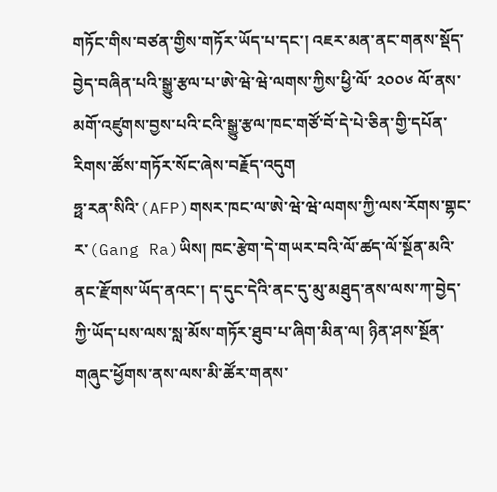གཏོང་གིས་བཙན་གྱིས་གཏོར་ཡོད་པ་དང་། འཇར་མན་ནང་གནས་སྡོད་བྱེད་བཞིན་པའི་སྒྱུ་རྩལ་པ་ཨེ་ཝེ་ཝེ་ལགས་ཀྱིས་ཕྱི་ལོ་ ༢༠༠༦ ལོ་ནས་མགོ་འཛུགས་བྱས་པའི་ངའི་སྒྱུ་རྩལ་ཁང་གཙོ་བོ་དེ་པེ་ཅིན་གྱི་དཔོན་རིགས་ཚོས་གཏོར་སོང་ཞེས་བརྗོད་འདུག
ཧྥ་རན་སིའི་(AFP)གསར་ཁང་ལ་ཨེ་ཝེ་ཝེ་ལགས་ཀྱི་ལས་རོགས་གྷང་ར་(Gang Ra)ཡིས། ཁང་རྩེག་དེ་གཡར་བའི་ལོ་ཚད་ལོ་སྔོན་མའི་ནང་རྫོགས་ཡོད་ནའང་། ད་དུང་དེའི་ནང་དུ་མུ་མཐུད་ནས་ལས་ཀ་བྱེད་ཀྱི་ཡོད་པས་ལས་སླ་མོས་གཏོར་ཐུབ་པ་ཞིག་མིན་ལ། ཉིན་ཤས་སྔོན་གཞུང་ཕྱོགས་ནས་ལས་མི་ཚོར་གནས་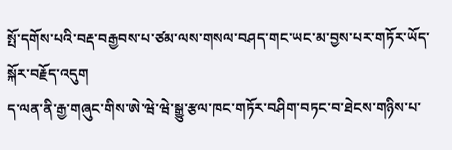སྤོ་དགོས་པའི་བརྡ་བརྒྱབས་པ་ཙམ་ལས་གསལ་བཤད་གང་ཡང་མ་བྱས་པར་གཏོར་ཡོད་སྐོར་བརྗོད་འདུག
ད་ལན་ནི་རྒྱ་གཞུང་གིས་ཨེ་ཝེ་ཝེ་སྒྱུ་རྩལ་ཁང་གཏོར་བཤིག་བཏང་བ་ཐེངས་གཉིས་པ་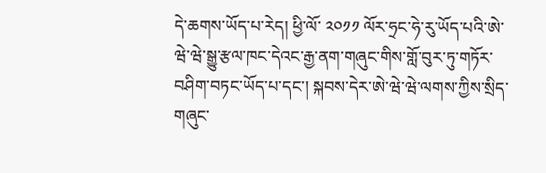དེ་ཆགས་ཡོད་པ་རེད། ཕྱི་ལོ་ ༢༠༡༡ ལོར་ཧྲང་ཧེ་རུ་ཡོད་པའི་ཨེ་ཝེ་ཝེ་སྒྱུ་རྩལ་ཁང་དེའང་རྒྱ་ནག་གཞུང་གིས་གློ་བུར་ཏུ་གཏོར་བཤིག་བཏང་ཡོད་པ་དང་། སྐབས་དེར་ཨེ་ཝེ་ཝེ་ལགས་ཀྱིས་སྲིད་གཞུང་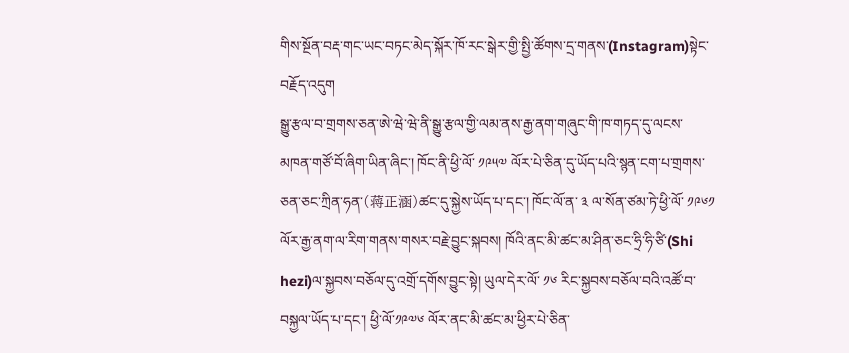གིས་སྔོན་བརྡ་གང་ཡང་བཏང་མེད་སྐོར་ཁོ་རང་སྒེར་གྱི་སྤྱི་ཚོགས་དྲ་གནས་(Instagram)སྟེང་བརྗོད་འདུག
སྒྱུ་རྩལ་བ་གྲགས་ཅན་ཨེ་ཝེ་ཝེ་ནི་སྒྱུ་རྩལ་གྱི་ལམ་ནས་རྒྱ་ནག་གཞུང་གི་ཁ་གཏད་དུ་ལངས་མཁན་གཙོ་བོ་ཞིག་ཡིན་ཞིང་། ཁོང་ནི་ཕྱི་ལོ་ ༡༩༥༧ ལོར་པེ་ཅིན་དུ་ཡོད་པའི་སྙན་ངག་པ་གྲགས་ཅན་ཅང་ཀྲིན་ཧན་(蒋正涵)ཚང་དུ་སྐྱེས་ཡོད་པ་དང་། ཁོང་ལོ་ན་ ༣ ལ་སོན་ཙམ་ཏེ་ཕྱི་ལོ་ ༡༩༦༡ ལོར་རྒྱ་ནག་ལ་རིག་གནས་གསར་བརྗེ་བྱུང་སྐབས། ཁོའི་ནང་མི་ཚང་མ་ཤིན་ཅང་ཧྲི་ཧི་ཙི་(Shi hezi)ལ་སྐྱབས་བཅོལ་དུ་འགྲོ་དགོས་བྱུང་སྟེ། ཡུལ་དེར་ལོ་ ༡༦ རིང་སྐྱབས་བཅོལ་བའི་འཚོ་བ་བསྐྱལ་ཡོད་པ་དང་། ཕྱི་ལོ་༡༩༧༦ ལོར་ནང་མི་ཚང་མ་ཕྱིར་པེ་ཅིན་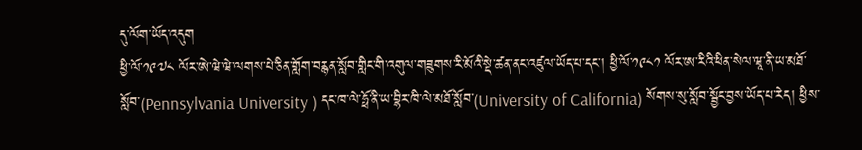དུ་ལོག་ཡོད་འདུག
ཕྱི་ལོ་༡༩༧༨ ལོར་ཨེ་ཝེ་ཝེ་ལགས་པེ་ཅིན་གློག་བརྙན་སློབ་གླིང་གི་འགུལ་གཟུགས་རི་མོའི་སྡེ་ཚན་ནང་འཛུལ་ཡོད་པ་དང་། ཕྱི་ལོ་༡༩༨༡ ལོར་ཨ་རིའི་ཕིན་སེལ་ཝཱ་ནི་ཡ་མཐོ་སློབ་(Pennsylvania University ) དང་ཁ་ལེ་ཧྥོ་ནི་ཡ་བྷིར་ཁི་ལེ་མཐོ་སློབ་(University of California) སོགས་སུ་སློབ་སྦྱོང་བྱས་ཡོད་པ་རེད། ཕྱིས་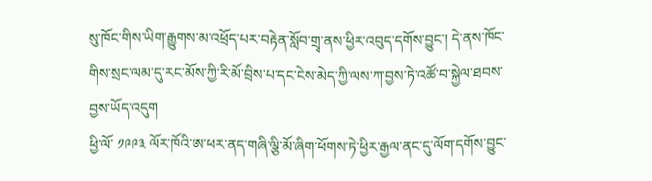སུ་ཁོང་གིས་ཡིག་རྒྱུགས་མ་འཕྲོད་པར་བརྟེན་སློབ་གྲྭ་ནས་ཕྱིར་འབུད་དགོས་བྱུང་། དེ་ནས་ཁོང་གིས་སྲང་ལམ་དུ་རང་མོས་ཀྱི་རི་མོ་བྲིས་པ་དང་ངེས་མེད་ཀྱི་ལས་ཀ་བྱས་ཏེ་འཚོ་བ་སྐྱེལ་ཐབས་བྱས་ཡོད་འདུག
ཕྱི་ལོ་ ༡༩༩༣ ལོར་ཁོའི་ཨ་ཕར་ནད་གཞི་ལྕི་མོ་ཞིག་ཕོགས་ཏེ་ཕྱིར་རྒྱལ་ནང་དུ་ལོག་དགོས་བྱུང་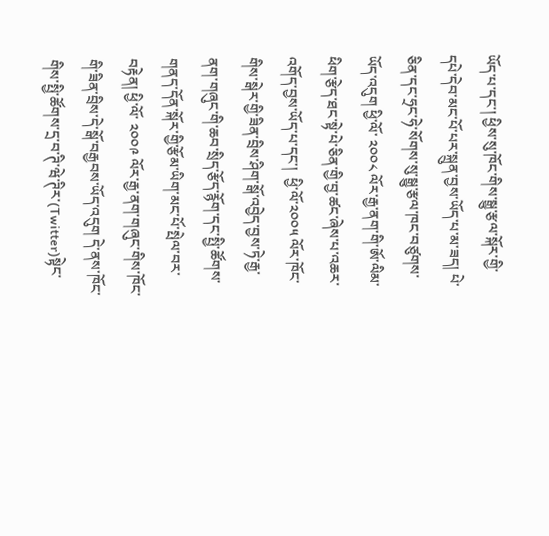ཡོད་པ་དང་། ཕྱིས་སུ་ཁོང་གིས་སྒྱུ་རྩལ་སྐོར་གྱི་དཔེ་དེབ་མང་པོ་པར་སྐྲུན་བྱས་ཡོད་པ་མ་ཟད། པེ་ཅིན་དང་ཧྲང་ཧེ་སོགས་སུ་སྒྱུ་རྩལ་ཁང་བཙུགས་ཡོད་འདུག ཕྱི་ལོ་ ༢༠༠༨ ལོར་རྒྱ་ནག་གི་ཨོ་ལིམ་ཕིག་རྩེད་ཐང་སྟེ་པེ་ཅིན་གྱི་བྱ་ཚང་ཞེས་པ་འཆར་འགོད་བྱས་ཡོད་པ་དང་།  ཕྱི་ལོ་༢༠༠༥ ལོར་ཁོང་གིས་སྒེར་གྱི་ཟིན་བྲིས་ཤིག་སྒོ་འབྱེད་བྱས་ཏེ་རྒྱ་ནག་གཞུང་གི་ཆབ་སྲིད་རྩོད་རྙོག་དང་སྤྱི་ཚོགས་གནད་དོན་སྐོར་གྱི་རྩོམ་ཡིག་མང་པོ་སྤེལ་བར་བརྟེན། ཕྱི་ལོ་ ༢༠༠༩ ལོར་རྒྱ་ནག་གཞུང་གིས་ཁོང་གི་ཟིན་བྲིས་དེ་སྒོ་བརྒྱབས་ཡོད་འདུག དེ་ནས་ཁོང་གིས་སྤྱི་ཚོགས་དྲ་བ་ཊི་ཝེ་ཊིར་(Twitter)སྟེང་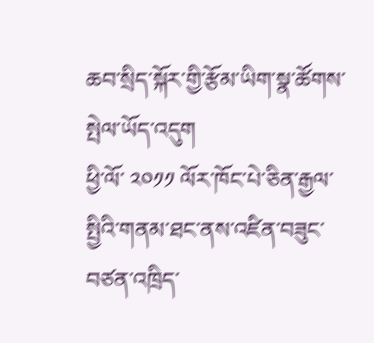ཆབ་སྲིད་སྐོར་གྱི་རྩོམ་ཡིག་སྣ་ཚོགས་སྤེལ་ཡོད་འདུག
ཕྱི་ལོ་ ༢༠༡༡ ལོར་ཁོང་པེ་ཅིན་རྒྱལ་སྤྱིའི་གནམ་ཐང་ནས་འཛིན་བཟུང་བཙན་འཁྲིད་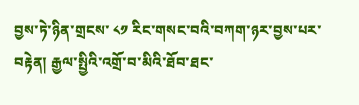བྱས་ཏེ་ཉིན་གྲངས་ ༨༡ རིང་གསང་བའི་བཀག་ཉར་བྱས་པར་བརྟེན། རྒྱལ་སྤྱིའི་འགྲོ་བ་མིའི་ཐོབ་ཐང་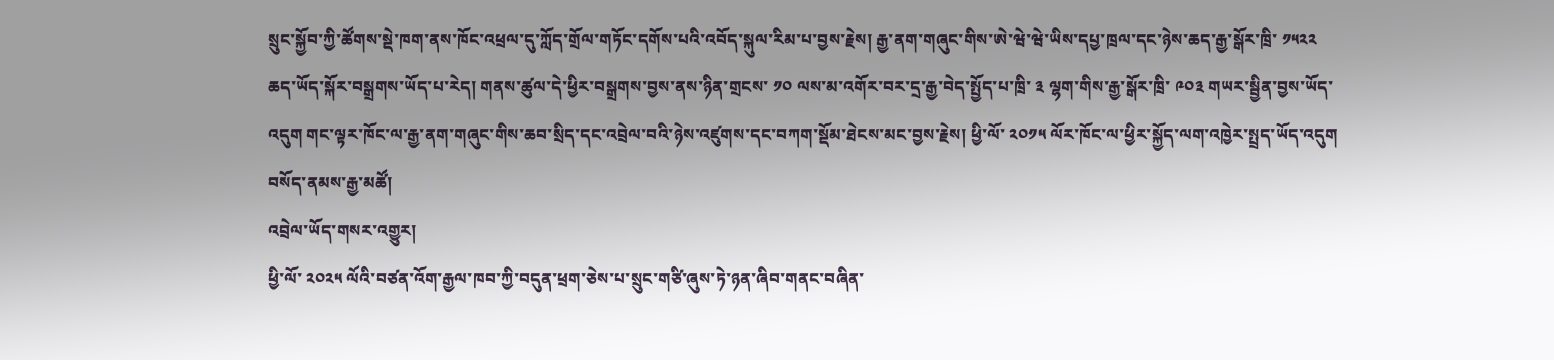སྲུང་སྐྱོབ་ཀྱི་ཚོགས་སྡེ་ཁག་ནས་ཁོང་འཕྲལ་དུ་ཀློད་གྲོལ་གཏོང་དགོས་པའི་འབོད་སྐུལ་རིམ་པ་བྱས་རྗེས། རྒྱ་ནག་གཞུང་གིས་ཨེ་ཝེ་ཝེ་ཡིས་དཔྱ་ཁྲལ་དང་ཉེས་ཆད་རྒྱ་སྒོར་ཁྲི་ ༡༥༢༢ ཆད་ཡོད་སྐོར་བསྒྲགས་ཡོད་པ་རེད། གནས་ཚུལ་དེ་ཕྱིར་བསྒྲགས་བྱས་ནས་ཉིན་གྲངས་ ༡༠ ལས་མ་འགོར་བར་དྲ་རྒྱ་བེད་སྤྱོད་པ་ཁྲི་ ༣ ལྷག་གིས་རྒྱ་སྒོར་ཁྲི་ ༩༠༣ གཡར་སྦྱིན་བྱས་ཡོད་འདུག གང་ལྟར་ཁོང་ལ་རྒྱ་ནག་གཞུང་གིས་ཆབ་སྲིད་དང་འབྲེལ་བའི་ཉེས་འཛུགས་དང་བཀག་སྡོམ་ཐེངས་མང་བྱས་རྗེས། ཕྱི་ལོ་ ༢༠༡༥ ལོར་ཁོང་ལ་ཕྱིར་སྐྱོད་ལག་འཁྱེར་སྤྲད་ཡོད་འདུག
བསོད་ནམས་རྒྱ་མཚོ།
འབྲེལ་ཡོད་གསར་འགྱུར།
ཕྱི་ལོ་ ༢༠༢༥ ལོའི་བཙན་འོག་རྒྱལ་ཁབ་ཀྱི་བདུན་ཕྲག་ཅེས་པ་སྲུང་གཙི་ཞུས་ཏེ་ཉན་ཞིབ་གནང་བཞིན་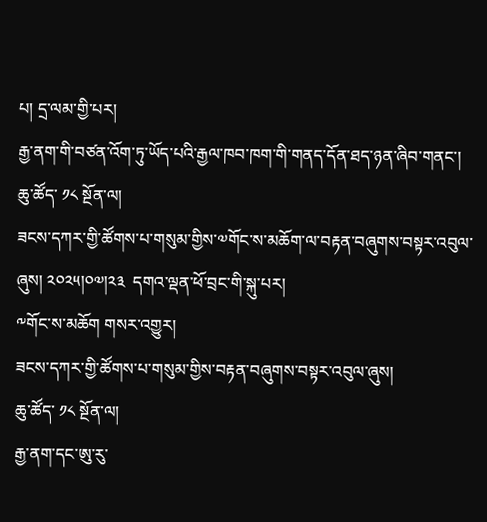པ། དྲ་ལམ་གྱི་པར།
རྒྱ་ནག་གི་བཙན་འོག་ཏུ་ཡོད་པའི་རྒྱལ་ཁབ་ཁག་གི་གནད་དོན་ཐད་ཉན་ཞིབ་གནང་།
ཆུ་ཚོད་ ༡༨ སྔོན་ལ།
ཟངས་དཀར་གྱི་ཚོགས་པ་གསུམ་གྱིས་༧གོང་ས་མཆོག་ལ་བརྟན་བཞུགས་བསྟར་འབུལ་ཞུས། ༢༠༢༥།༠༧།༢༣  དགའ་ལྡན་ཕོ་བྲང་གི་སྐུ་པར།
༸གོང་ས་མཆོག གསར་འགྱུར།
ཟངས་དཀར་གྱི་ཚོགས་པ་གསུམ་གྱིས་བརྟན་བཞུགས་བསྟར་འབུལ་ཞུས།
ཆུ་ཚོད་ ༡༨ སྔོན་ལ།
རྒྱ་ནག་དང་ཨུ་རུ་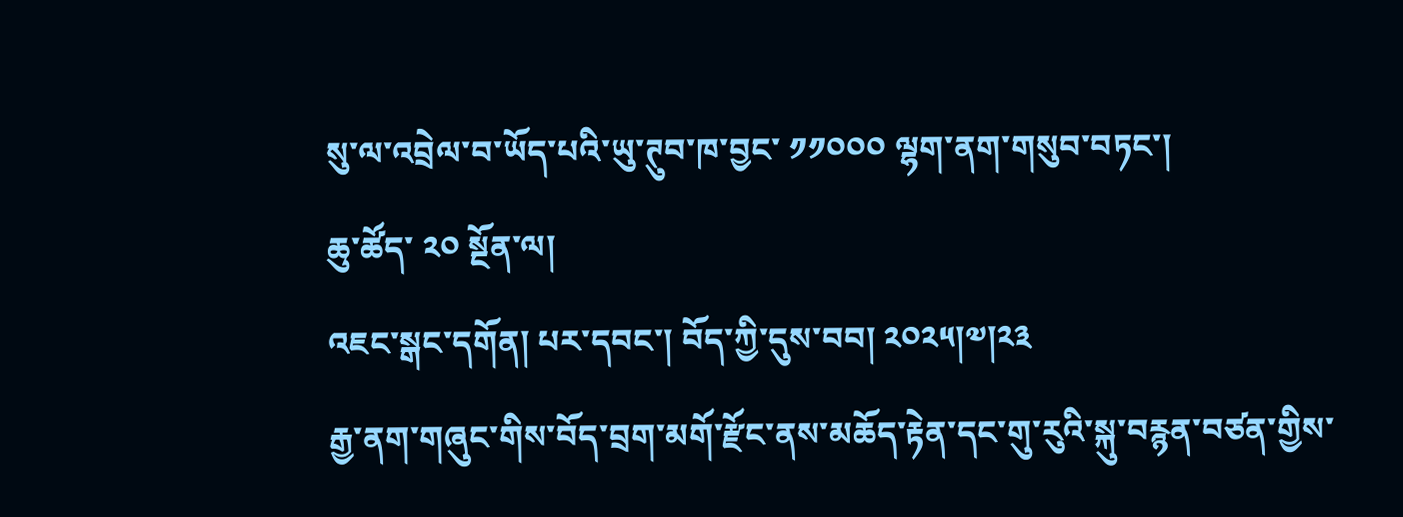སུ་ལ་འབྲེལ་བ་ཡོད་པའི་ཡུ་ཊུབ་ཁ་བྱང་ ༡༡༠༠༠ ལྷག་ནག་གསུབ་བཏང་།
ཆུ་ཚོད་ ༢༠ སྔོན་ལ།
འཇང་སྒང་དགོན། པར་དབང་། བོད་ཀྱི་དུས་བབ། ༢༠༢༥།༧།༢༣
རྒྱ་ནག་གཞུང་གིས་བོད་བྲག་མགོ་རྫོང་ནས་མཆོད་རྟེན་དང་གུ་རུའི་སྐུ་བརྙན་བཙན་གྱིས་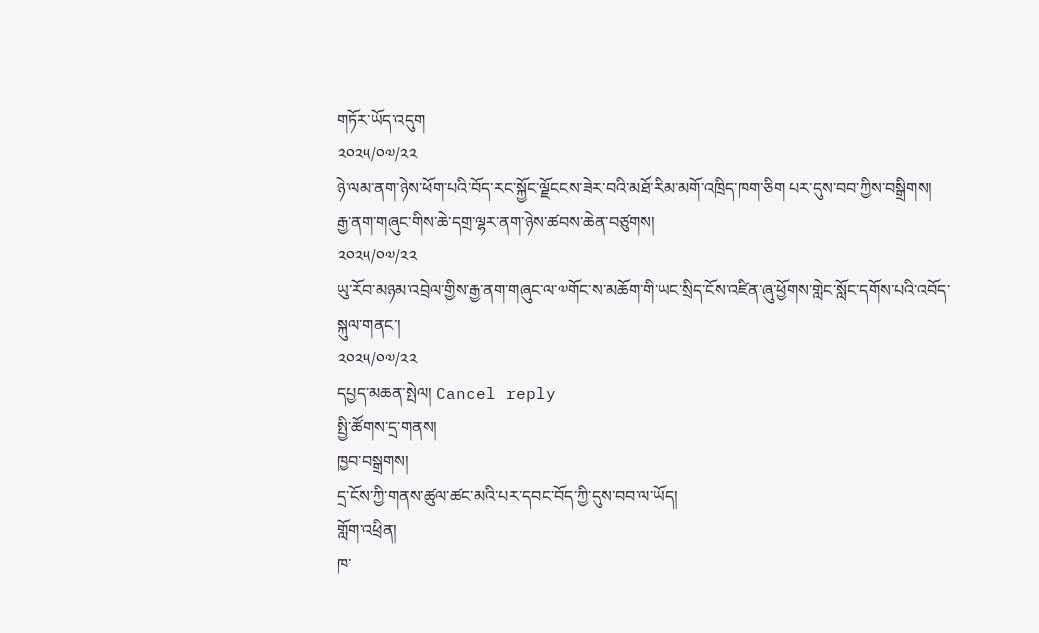གཏོར་ཡོད་འདུག
༢༠༢༥/༠༧/༢༢
ཉེ་ལམ་ནག་ཉེས་ཕོག་པའི་བོད་རང་སྐྱོང་ལྗོངངས་ཟེར་བའི་མཐོ་རིམ་མགོ་འཁྲིད་ཁག་ཅིག པར་དུས་བབ་ཀྱིས་བསྒྲིགས།
རྒྱ་ནག་གཞུང་གིས་ཆེ་དགྲ་ལྷར་ནག་ཉེས་ཚབས་ཆེན་བཙུགས།
༢༠༢༥/༠༧/༢༢
ཡུ་རོབ་མཉམ་འབྲེལ་གྱིས་རྒྱ་ནག་གཞུང་ལ་༧གོང་ས་མཆོག་གི་ཡང་སྲིད་ངོས་འཛིན་ཞུ་ཕྱོགས་གླེང་སློང་དགོས་པའི་འབོད་སྐུལ་གནང་།
༢༠༢༥/༠༧/༢༢
དཔྱད་མཆན་སྤེལ། Cancel reply
སྤྱི་ཚོགས་དྲ་གནས།
ཁྱབ་བསྒྲགས།
དྲ་ངོས་ཀྱི་གནས་ཚུལ་ཚང་མའི་པར་དབང་བོད་ཀྱི་དུས་བབ་ལ་ཡོད།
གློག་འཕྲིན།
ཁ་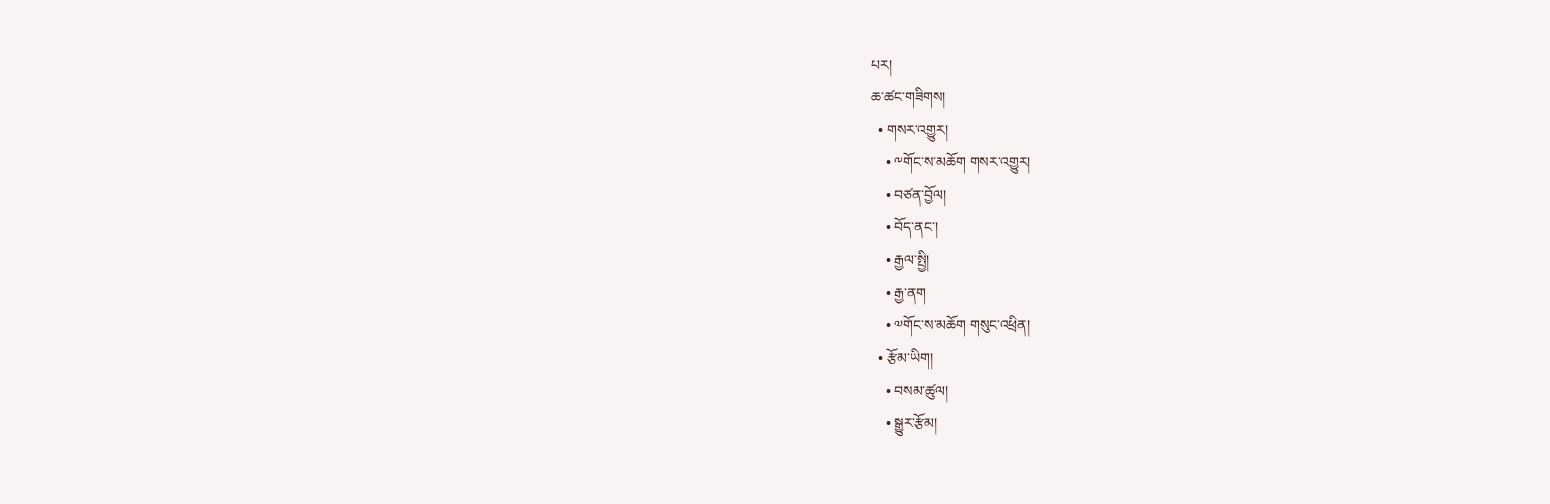པར།
ཆ་ཚང་གཟིགས།
  • གསར་འགྱུར།
    • ༸གོང་ས་མཆོག གསར་འགྱུར།
    • བཙན་བྱོལ།
    • བོད་ནང་།
    • རྒྱལ་སྤྱི།
    • རྒྱ་ནག
    • ༧གོང་ས་མཆོག གསུང་འཕྲིན།
  • རྩོམ་ཡིག།
    • བསམ་ཚུལ།
    • སྒྱུར་རྩོམ།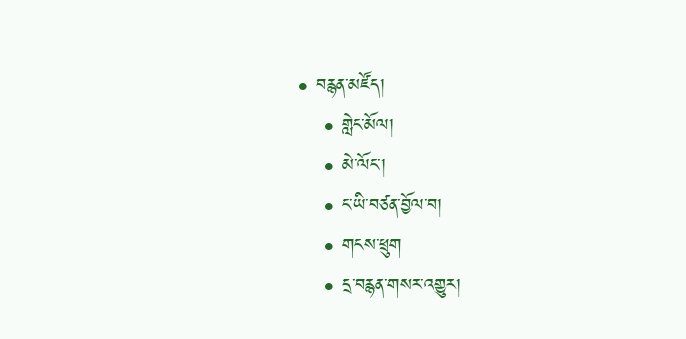• བརྙན་མཛོད།
    • གླེང་མོལ།
    • མེ་ལོང་།
    • ང་ཡི་བཙན་བྱོལ་བ།
    • གངས་ཕྲུག
    • དྲ་བརྙན་གསར་འགྱུར།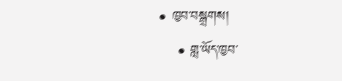• ཁྱབ་བསྒྲགས།
    • གླ་ཡོད་ཁྱབ་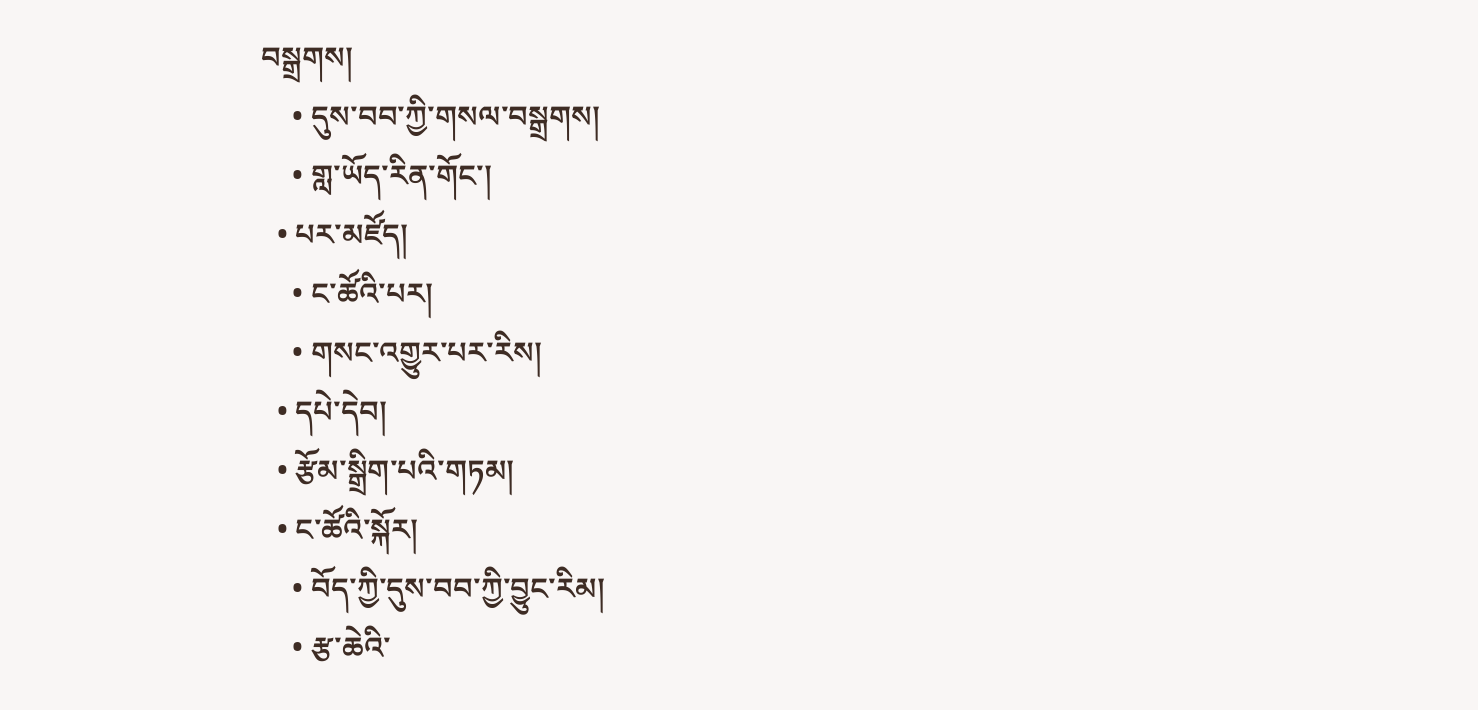བསྒྲགས།
    • དུས་བབ་ཀྱི་གསལ་བསྒྲགས།
    • གླ་ཡོད་རིན་གོང་།
  • པར་མཛོད།
    • ང་ཚོའི་པར།
    • གསང་འགྱུར་པར་རིས།
  • དཔེ་དེབ།
  • རྩོམ་སྒྲིག་པའི་གཏམ།
  • ང་ཚོའི་སྐོར།
    • བོད་ཀྱི་དུས་བབ་ཀྱི་བྱུང་རིམ།
    • རྩ་ཆེའི་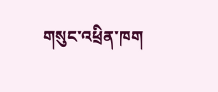གསུང་འཕྲིན་ཁག